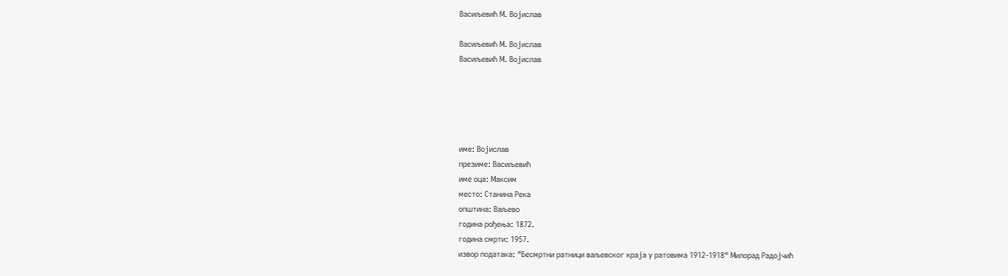Васиљевић М. Војислав

Васиљевић М. Војислав
Васиљевић М. Војислав





име: Војислав
презиме: Васиљевић
име оца: Максим
место: Станина Река
општина: Ваљево
година рођења: 1872.
година смрти: 1957.
извор података: “Бесмртни ратници ваљевског краја у ратовима 1912-1918“ Милорад Радојчић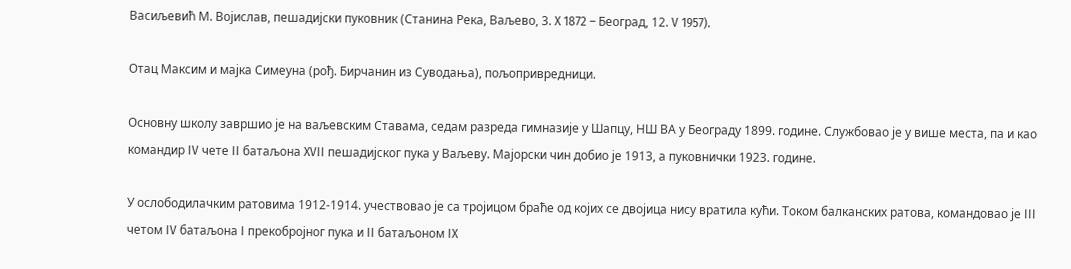Васиљевић М. Војислав, пешадијски пуковник (Станина Река, Ваљево, 3. X 1872 – Београд, 12. V 1957).

Отац Максим и мајка Симеуна (рођ. Бирчанин из Суводања), пољопривредници.

Основну школу завршио је на ваљевским Ставама, седам разреда гимназије у Шапцу, НШ ВА у Београду 1899. године. Службовао је у више места, па и као командир IV чете II батаљона XVII пешадијског пука у Ваљеву. Мајорски чин добио је 1913, а пуковнички 1923. године.

У ослободилачким ратовима 1912-1914. учествовао је са тројицом браће од којих се двојица нису вратила кући. Током балканских ратова, командовао је III четом IV батаљона I прекобројног пука и II батаљоном IX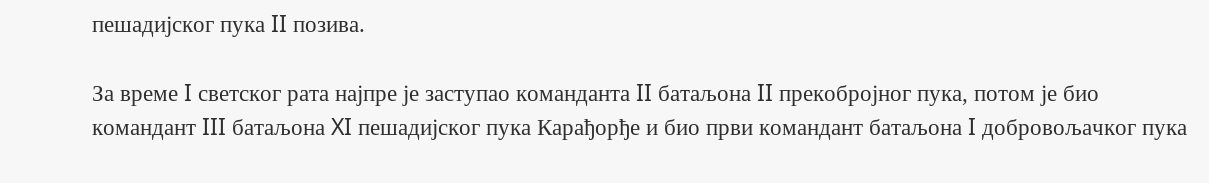пешадијског пука II позива.

За време I светског рата најпре је заступао команданта II батаљона II прекобројног пука, потом је био командант III батаљона XI пешадијског пука Карађорђе и био први командант батаљона I добровољачког пука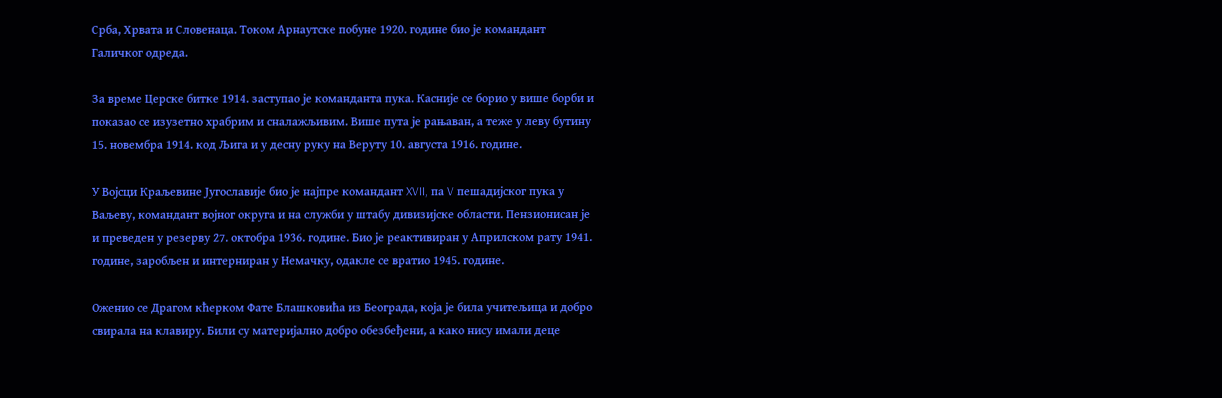Срба, Хрвата и Словенаца. Током Арнаутске побуне 1920. године био је командант Галичког одреда.

За време Церске битке 1914. заступао је команданта пука. Касније се борио у више борби и показао се изузетно храбрим и сналажљивим. Више пута је рањаван, а теже у леву бутину 15. новембра 1914. код Љига и у десну руку на Веруту 10. августа 1916. године.

У Војсци Краљевине Југославије био је најпре командант XVII, па V пешадијског пука у Ваљеву, командант војног округа и на служби у штабу дивизијске области. Пензионисан је и преведен у резерву 27. октобра 1936. године. Био је реактивиран у Априлском рату 1941. године, заробљен и интерниран у Немачку, одакле се вратио 1945. године.

Оженио се Драгом кћерком Фате Блашковића из Београда, која је била учитељица и добро свирала на клавиру. Били су материјално добро обезбеђени, а како нису имали деце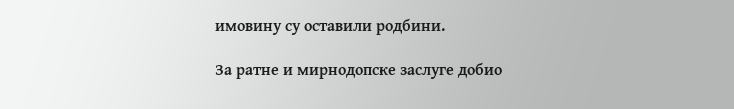имовину су оставили родбини.

За ратне и мирнодопске заслуге добио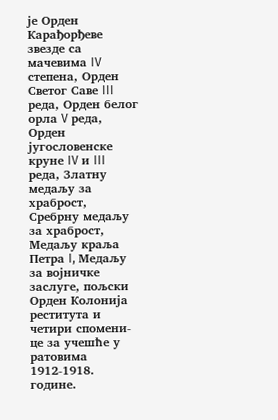је Орден Карађорђеве звезде са мачевима IV степена, Орден Светог Саве III реда, Орден белог орла V реда, Орден југословенске круне IV и III реда, Златну медаљу за храброст, Сребрну медаљу за храброст, Медаљу краља Петра I, Медаљу за војничке заслуге, пољски Орден Колонија реститута и четири спомени- це за учешће у ратовима 1912-1918. године.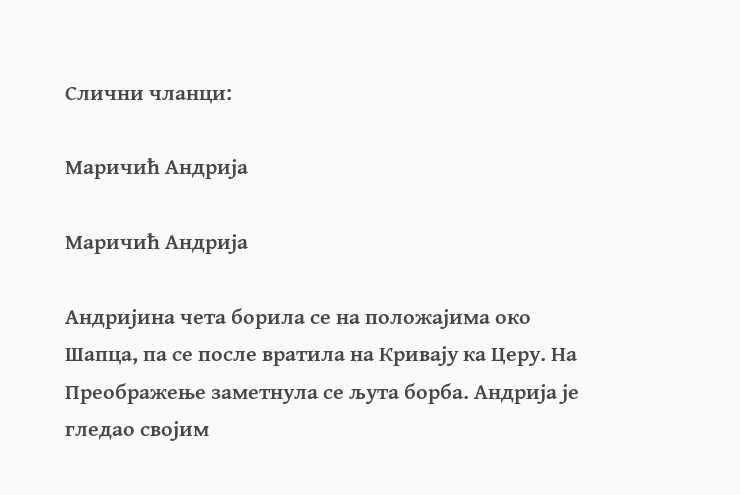Слични чланци:

Маричић Андрија

Маричић Андрија

Андријина чета борила се на положајима око Шапца, па се после вратила на Кривају ка Церу. На Преображење заметнула се љута борба. Андрија је гледао својим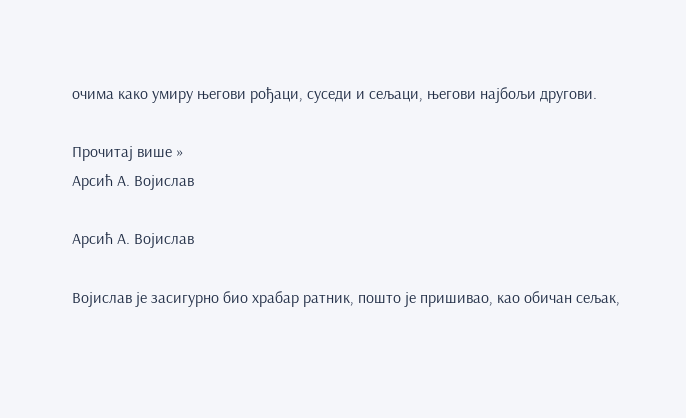очима како умиру његови рођаци, суседи и сељаци, његови најбољи другови.

Прочитај више »
Арсић А. Војислав

Арсић А. Војислав

Војислав је засигурно био храбар ратник, пошто је пришивао, као обичан сељак,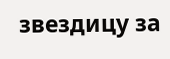звездицу за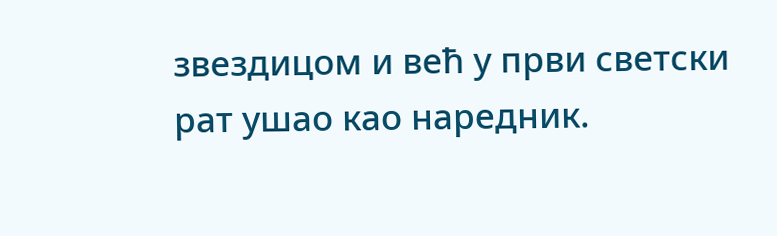звездицом и већ у први светски рат ушао као наредник.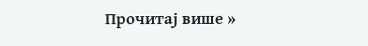Прочитај више »